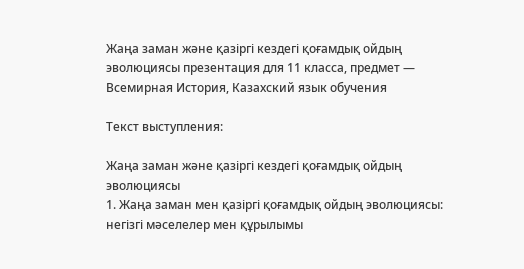Жаңа заман және қазіргі кездегі қоғамдық ойдың эволюциясы презентация для 11 класса, предмет — Всемирная История, Казахский язык обучения

Текст выступления:

Жаңа заман және қазіргі кездегі қоғамдық ойдың эволюциясы
1. Жаңа заман мен қазіргі қоғамдық ойдың эволюциясы: негізгі мәселелер мен құрылымы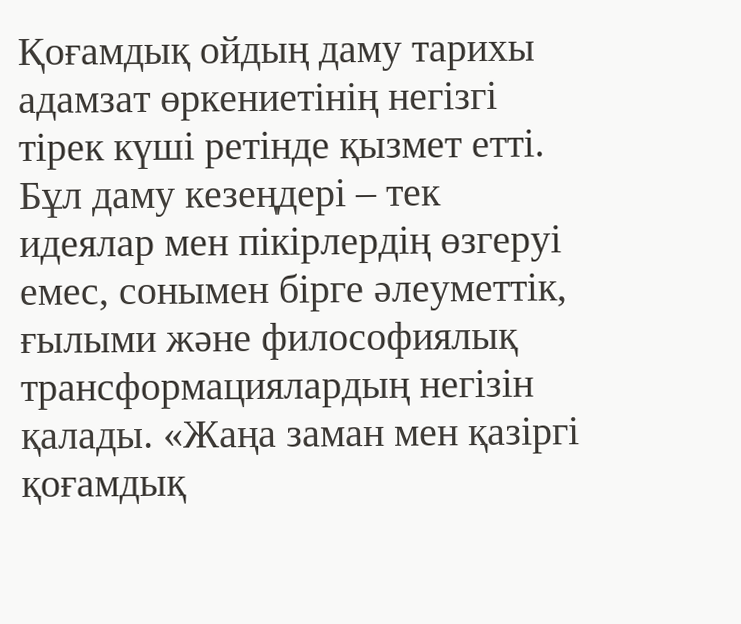Қоғамдық ойдың даму тарихы адамзат өркениетінің негізгі тірек күші ретінде қызмет етті. Бұл даму кезеңдері – тек идеялар мен пікірлердің өзгеруі емес, сонымен бірге әлеуметтік, ғылыми және философиялық трансформациялардың негізін қалады. «Жаңа заман мен қазіргі қоғамдық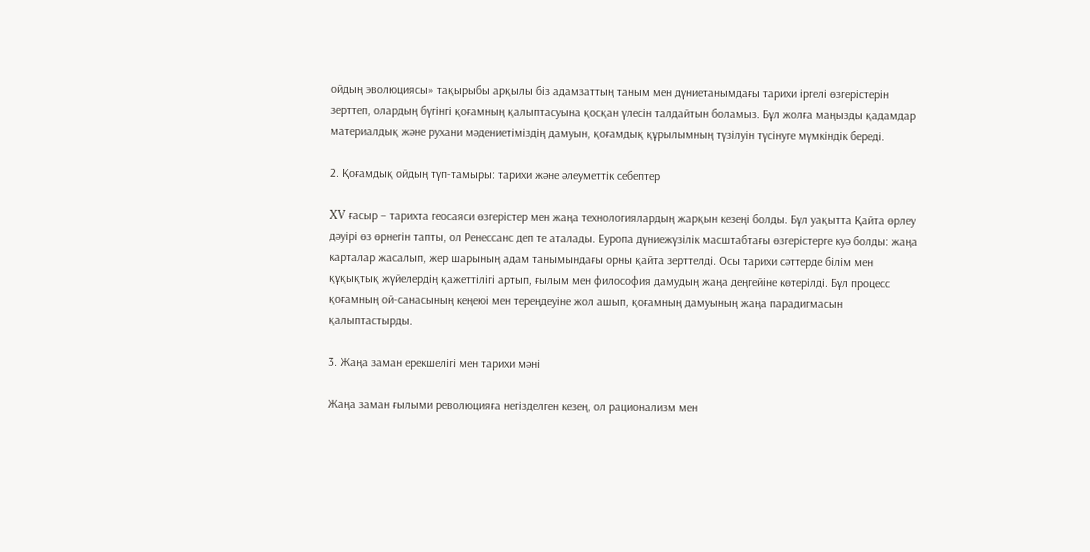ойдың эволюциясы» тақырыбы арқылы біз адамзаттың таным мен дүниетанымдағы тарихи іргелі өзгерістерін зерттеп, олардың бүгінгі қоғамның қалыптасуына қосқан үлесін талдайтын боламыз. Бұл жолға маңызды қадамдар материалдық және рухани мәдениетіміздің дамуын, қоғамдық құрылымның түзілуін түсінуге мүмкіндік береді.

2. Қоғамдық ойдың түп-тамыры: тарихи және әлеуметтік себептер

XV ғасыр – тарихта геосаяси өзгерістер мен жаңа технологиялардың жарқын кезеңі болды. Бұл уақытта Қайта өрлеу дәуірі өз өрнегін тапты, ол Ренессанс деп те аталады. Еуропа дүниежүзілік масштабтағы өзгерістерге куә болды: жаңа карталар жасалып, жер шарының адам танымындағы орны қайта зерттелді. Осы тарихи сәттерде білім мен құқықтық жүйелердің қажеттілігі артып, ғылым мен философия дамудың жаңа деңгейіне көтерілді. Бұл процесс қоғамның ой-санасының кеңеюі мен тереңдеуіне жол ашып, қоғамның дамуының жаңа парадигмасын қалыптастырды.

3. Жаңа заман ерекшелігі мен тарихи мәні

Жаңа заман ғылыми революцияға негізделген кезең, ол рационализм мен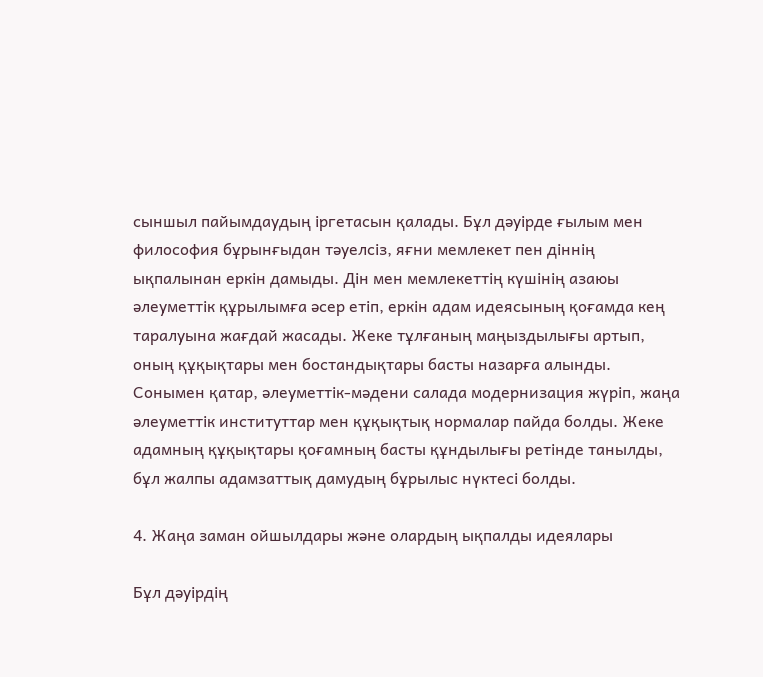сыншыл пайымдаудың іргетасын қалады. Бұл дәуірде ғылым мен философия бұрынғыдан тәуелсіз, яғни мемлекет пен діннің ықпалынан еркін дамыды. Дін мен мемлекеттің күшінің азаюы әлеуметтік құрылымға әсер етіп, еркін адам идеясының қоғамда кең таралуына жағдай жасады. Жеке тұлғаның маңыздылығы артып, оның құқықтары мен бостандықтары басты назарға алынды. Сонымен қатар, әлеуметтік-мәдени салада модернизация жүріп, жаңа әлеуметтік институттар мен құқықтық нормалар пайда болды. Жеке адамның құқықтары қоғамның басты құндылығы ретінде танылды, бұл жалпы адамзаттық дамудың бұрылыс нүктесі болды.

4. Жаңа заман ойшылдары және олардың ықпалды идеялары

Бұл дәуірдің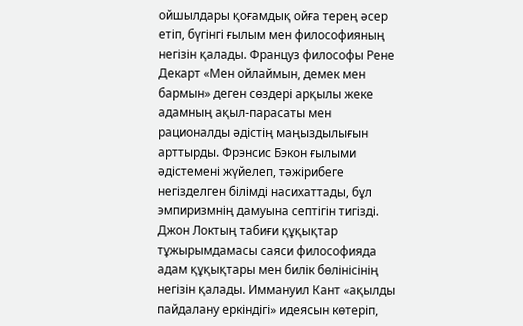ойшылдары қоғамдық ойға терең әсер етіп, бүгінгі ғылым мен философияның негізін қалады. Француз философы Рене Декарт «Мен ойлаймын, демек мен бармын» деген сөздері арқылы жеке адамның ақыл-парасаты мен рационалды әдістің маңыздылығын арттырды. Фрэнсис Бэкон ғылыми әдістемені жүйелеп, тәжірибеге негізделген білімді насихаттады, бұл эмпиризмнің дамуына септігін тигізді. Джон Локтың табиғи құқықтар тұжырымдамасы саяси философияда адам құқықтары мен билік бөлінісінің негізін қалады. Иммануил Кант «ақылды пайдалану еркіндігі» идеясын көтеріп,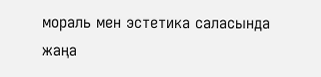мораль мен эстетика саласында жаңа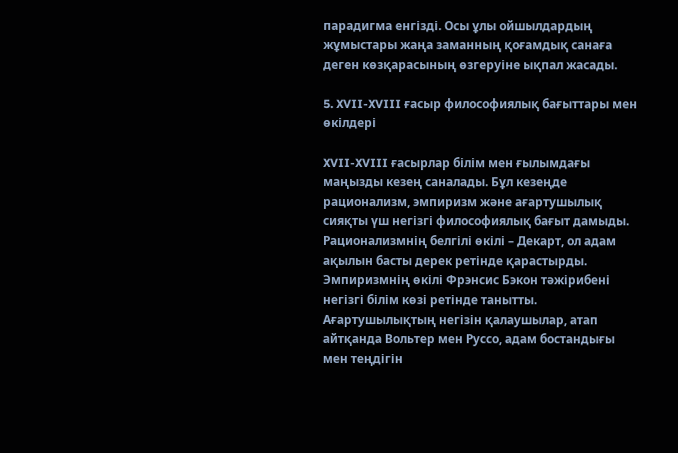парадигма енгізді. Осы ұлы ойшылдардың жұмыстары жаңа заманның қоғамдық санаға деген көзқарасының өзгеруіне ықпал жасады.

5. XVII-XVIII ғасыр философиялық бағыттары мен өкілдері

XVII-XVIII ғасырлар білім мен ғылымдағы маңызды кезең саналады. Бұл кезеңде рационализм, эмпиризм және ағартушылық сияқты үш негізгі философиялық бағыт дамыды. Рационализмнің белгілі өкілі – Декарт, ол адам ақылын басты дерек ретінде қарастырды. Эмпиризмнің өкілі Фрэнсис Бэкон тәжірибені негізгі білім көзі ретінде танытты. Ағартушылықтың негізін қалаушылар, атап айтқанда Вольтер мен Руссо, адам бостандығы мен теңдігін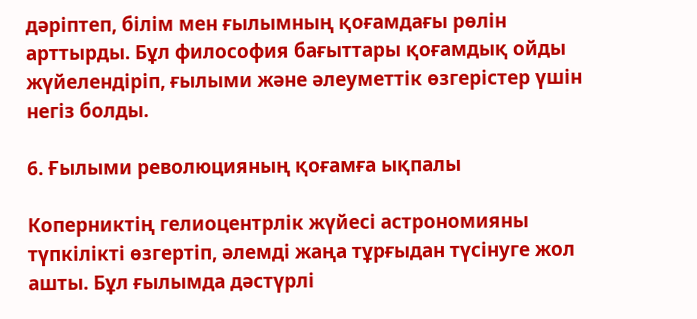дәріптеп, білім мен ғылымның қоғамдағы рөлін арттырды. Бұл философия бағыттары қоғамдық ойды жүйелендіріп, ғылыми және әлеуметтік өзгерістер үшін негіз болды.

6. Ғылыми революцияның қоғамға ықпалы

Коперниктің гелиоцентрлік жүйесі астрономияны түпкілікті өзгертіп, әлемді жаңа тұрғыдан түсінуге жол ашты. Бұл ғылымда дәстүрлі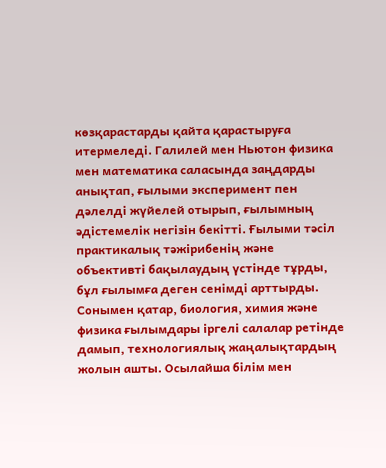көзқарастарды қайта қарастыруға итермеледі. Галилей мен Ньютон физика мен математика саласында заңдарды анықтап, ғылыми эксперимент пен дәлелді жүйелей отырып, ғылымның әдістемелік негізін бекітті. Ғылыми тәсіл практикалық тәжірибенің және объективті бақылаудың үстінде тұрды, бұл ғылымға деген сенімді арттырды. Сонымен қатар, биология, химия және физика ғылымдары іргелі салалар ретінде дамып, технологиялық жаңалықтардың жолын ашты. Осылайша білім мен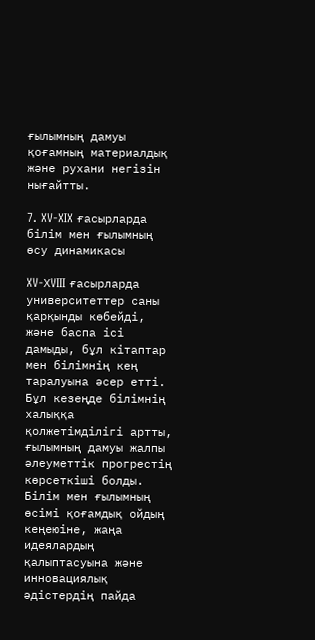ғылымның дамуы қоғамның материалдық және рухани негізін нығайтты.

7. XV-XIX ғасырларда білім мен ғылымның өсу динамикасы

XV-ХVIII ғасырларда университеттер саны қарқынды көбейді, және баспа ісі дамыды, бұл кітаптар мен білімнің кең таралуына әсер етті. Бұл кезеңде білімнің халыққа қолжетімділігі артты, ғылымның дамуы жалпы әлеуметтік прогрестің көрсеткіші болды. Білім мен ғылымның өсімі қоғамдық ойдың кеңеюіне, жаңа идеялардың қалыптасуына және инновациялық әдістердің пайда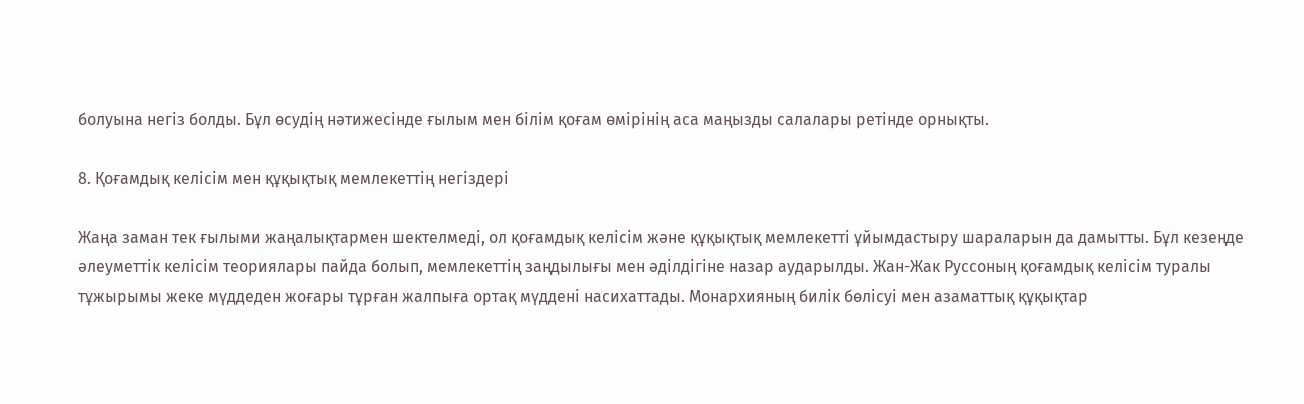болуына негіз болды. Бұл өсудің нәтижесінде ғылым мен білім қоғам өмірінің аса маңызды салалары ретінде орнықты.

8. Қоғамдық келісім мен құқықтық мемлекеттің негіздері

Жаңа заман тек ғылыми жаңалықтармен шектелмеді, ол қоғамдық келісім және құқықтық мемлекетті ұйымдастыру шараларын да дамытты. Бұл кезеңде әлеуметтік келісім теориялары пайда болып, мемлекеттің заңдылығы мен әділдігіне назар аударылды. Жан-Жак Руссоның қоғамдық келісім туралы тұжырымы жеке мүддеден жоғары тұрған жалпыға ортақ мүддені насихаттады. Монархияның билік бөлісуі мен азаматтық құқықтар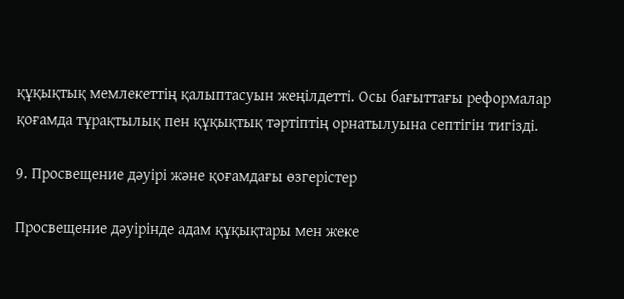құқықтық мемлекеттің қалыптасуын жеңілдетті. Осы бағыттағы реформалар қоғамда тұрақтылық пен құқықтық тәртіптің орнатылуына септігін тигізді.

9. Просвещение дәуірі және қоғамдағы өзгерістер

Просвещение дәуірінде адам құқықтары мен жеке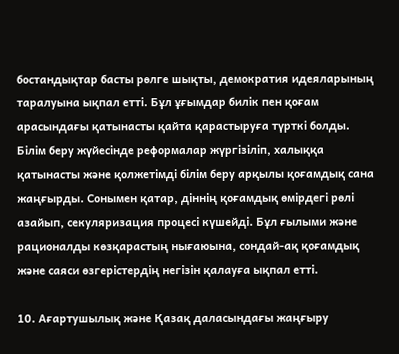бостандықтар басты рөлге шықты, демократия идеяларының таралуына ықпал етті. Бұл ұғымдар билік пен қоғам арасындағы қатынасты қайта қарастыруға түрткі болды. Білім беру жүйесінде реформалар жүргізіліп, халыққа қатынасты және қолжетімді білім беру арқылы қоғамдық сана жаңғырды. Сонымен қатар, діннің қоғамдық өмірдегі рөлі азайып, секуляризация процесі күшейді. Бұл ғылыми және рационалды көзқарастың нығаюына, сондай-ақ қоғамдық және саяси өзгерістердің негізін қалауға ықпал етті.

10. Ағартушылық және Қазақ даласындағы жаңғыру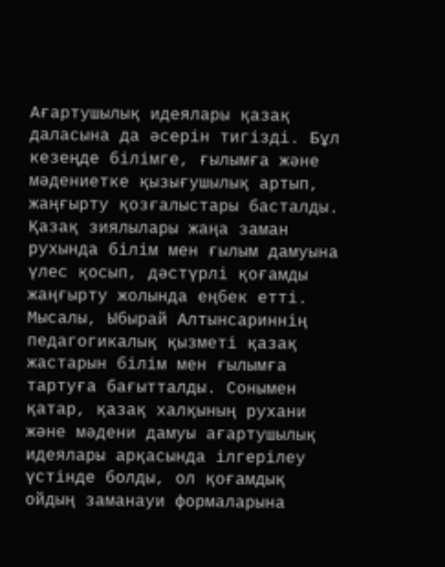Ағартушылық идеялары қазақ даласына да әсерін тигізді. Бұл кезеңде білімге, ғылымға және мәдениетке қызығушылық артып, жаңғырту қозғалыстары басталды. Қазақ зиялылары жаңа заман рухында білім мен ғылым дамуына үлес қосып, дәстүрлі қоғамды жаңғырту жолында еңбек етті. Мысалы, Ыбырай Алтынсариннің педагогикалық қызметі қазақ жастарын білім мен ғылымға тартуға бағытталды. Сонымен қатар, қазақ халқының рухани және мәдени дамуы ағартушылық идеялары арқасында ілгерілеу үстінде болды, ол қоғамдық ойдың заманауи формаларына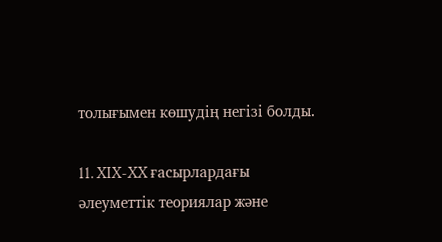толығымен көшудің негізі болды.

11. XIX-XX ғасырлардағы әлеуметтік теориялар және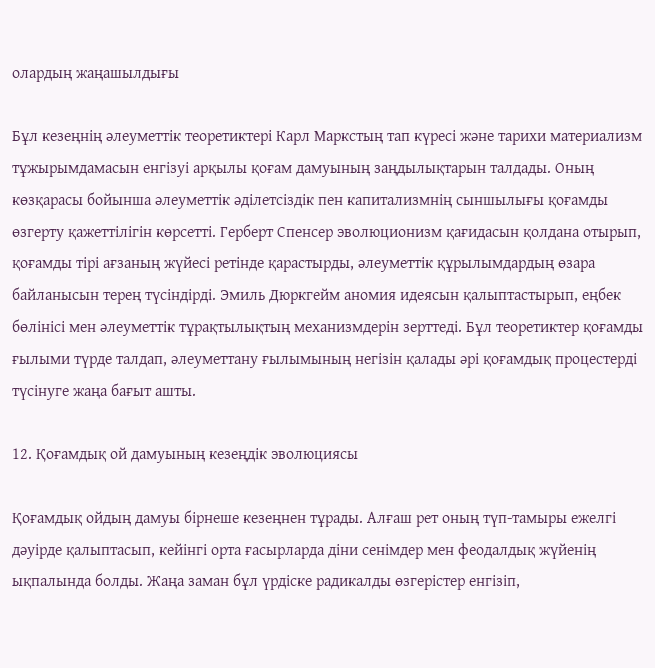олардың жаңашылдығы

Бұл кезеңнің әлеуметтік теоретиктері Карл Маркстың тап күресі және тарихи материализм тұжырымдамасын енгізуі арқылы қоғам дамуының заңдылықтарын талдады. Оның көзқарасы бойынша әлеуметтік әділетсіздік пен капитализмнің сыншылығы қоғамды өзгерту қажеттілігін көрсетті. Герберт Спенсер эволюционизм қағидасын қолдана отырып, қоғамды тірі ағзаның жүйесі ретінде қарастырды, әлеуметтік құрылымдардың өзара байланысын терең түсіндірді. Эмиль Дюркгейм аномия идеясын қалыптастырып, еңбек бөлінісі мен әлеуметтік тұрақтылықтың механизмдерін зерттеді. Бұл теоретиктер қоғамды ғылыми түрде талдап, әлеуметтану ғылымының негізін қалады әрі қоғамдық процестерді түсінуге жаңа бағыт ашты.

12. Қоғамдық ой дамуының кезеңдік эволюциясы

Қоғамдық ойдың дамуы бірнеше кезеңнен тұрады. Алғаш рет оның түп-тамыры ежелгі дәуірде қалыптасып, кейінгі орта ғасырларда діни сенімдер мен феодалдық жүйенің ықпалында болды. Жаңа заман бұл үрдіске радикалды өзгерістер енгізіп,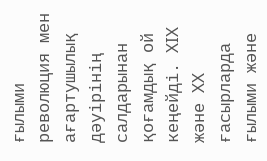ғылыми революция мен ағартушылық дәуірінің салдарынан қоғамдық ой кеңейді. XIX және XX ғасырларда ғылыми және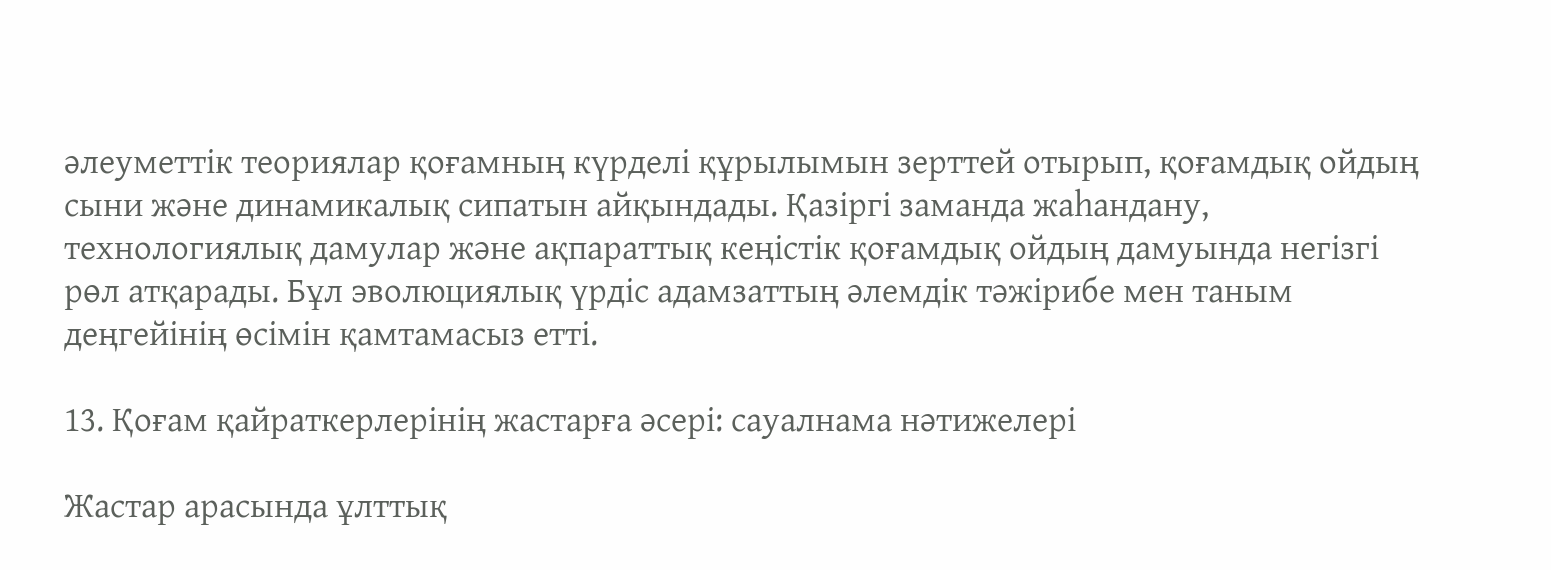әлеуметтік теориялар қоғамның күрделі құрылымын зерттей отырып, қоғамдық ойдың сыни және динамикалық сипатын айқындады. Қазіргі заманда жаһандану, технологиялық дамулар және ақпараттық кеңістік қоғамдық ойдың дамуында негізгі рөл атқарады. Бұл эволюциялық үрдіс адамзаттың әлемдік тәжірибе мен таным деңгейінің өсімін қамтамасыз етті.

13. Қоғам қайраткерлерінің жастарға әсері: сауалнама нәтижелері

Жастар арасында ұлттық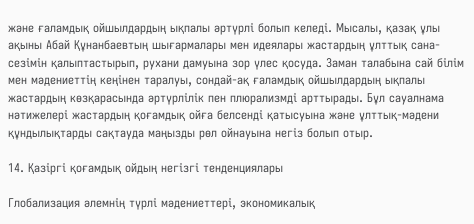және ғаламдық ойшылдардың ықпалы әртүрлі болып келеді. Мысалы, қазақ ұлы ақыны Абай Құнанбаевтың шығармалары мен идеялары жастардың ұлттық сана-сезімін қалыптастырып, рухани дамуына зор үлес қосуда. Заман талабына сай білім мен мәдениеттің кеңінен таралуы, сондай-ақ ғаламдық ойшылдардың ықпалы жастардың көзқарасында әртүрлілік пен плюрализмді арттырады. Бұл сауалнама нәтижелері жастардың қоғамдық ойға белсенді қатысуына және ұлттық-мәдени құндылықтарды сақтауда маңызды рөл ойнауына негіз болып отыр.

14. Қазіргі қоғамдық ойдың негізгі тенденциялары

Глобализация әлемнің түрлі мәдениеттері, экономикалық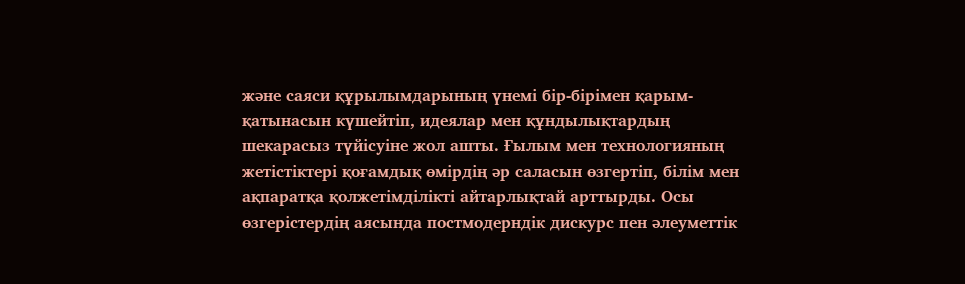және саяси құрылымдарының үнемі бір-бірімен қарым-қатынасын күшейтіп, идеялар мен құндылықтардың шекарасыз түйісуіне жол ашты. Ғылым мен технологияның жетістіктері қоғамдық өмірдің әр саласын өзгертіп, білім мен ақпаратқа қолжетімділікті айтарлықтай арттырды. Осы өзгерістердің аясында постмодерндік дискурс пен әлеуметтік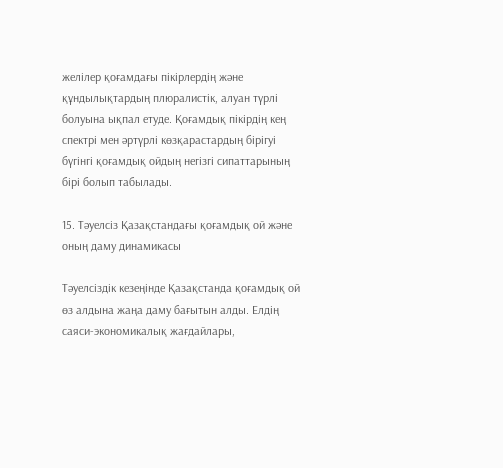желілер қоғамдағы пікірлердің және құндылықтардың плюралистік, алуан түрлі болуына ықпал етуде. Қоғамдық пікірдің кең спектрі мен әртүрлі көзқарастардың бірігуі бүгінгі қоғамдық ойдың негізгі сипаттарының бірі болып табылады.

15. Тәуелсіз Қазақстандағы қоғамдық ой және оның даму динамикасы

Тәуелсіздік кезеңінде Қазақстанда қоғамдық ой өз алдына жаңа даму бағытын алды. Елдің саяси-экономикалық жағдайлары,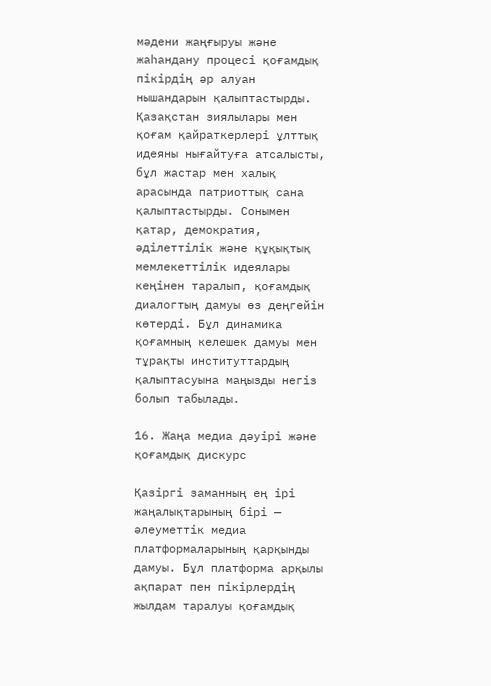мәдени жаңғыруы және жаһандану процесі қоғамдық пікірдің әр алуан нышандарын қалыптастырды. Қазақстан зиялылары мен қоғам қайраткерлері ұлттық идеяны нығайтуға атсалысты, бұл жастар мен халық арасында патриоттық сана қалыптастырды. Сонымен қатар, демократия, әділеттілік және құқықтық мемлекеттілік идеялары кеңінен таралып, қоғамдық диалогтың дамуы өз деңгейін көтерді. Бұл динамика қоғамның келешек дамуы мен тұрақты институттардың қалыптасуына маңызды негіз болып табылады.

16. Жаңа медиа дәуірі және қоғамдық дискурс

Қазіргі заманның ең ірі жаңалықтарының бірі — әлеуметтік медиа платформаларының қарқынды дамуы. Бұл платформа арқылы ақпарат пен пікірлердің жылдам таралуы қоғамдық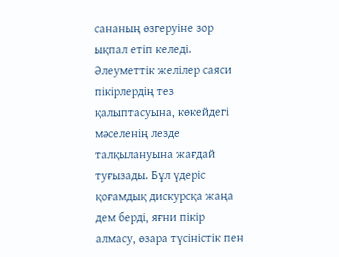сананың өзгеруіне зор ықпал етіп келеді. Әлеуметтік желілер саяси пікірлердің тез қалыптасуына, көкейдегі мәселенің лезде талқылануына жағдай туғызады. Бұл үдеріс қоғамдық дискурсқа жаңа дем берді, яғни пікір алмасу, өзара түсіністік пен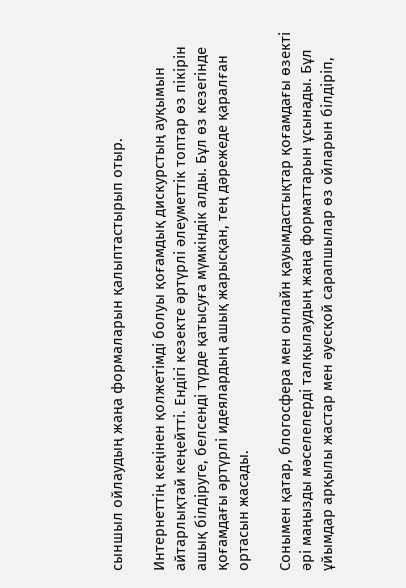сыншыл ойлаудың жаңа формаларын қалыптастырып отыр.

Интернеттің кеңінен қолжетімді болуы қоғамдық дискурстың ауқымын айтарлықтай кеңейтті. Ендігі кезекте әртүрлі әлеуметтік топтар өз пікірін ашық білдіруге, белсенді түрде қатысуға мүмкіндік алды. Бұл өз кезегінде қоғамдағы әртүрлі идеялардың ашық жарысқан, тең дәрежеде қаралған ортасын жасады.

Сонымен қатар, блогосфера мен онлайн қауымдастықтар қоғамдағы өзекті әрі маңызды мәселелерді талқылаудың жаңа форматтарын ұсынады. Бұл ұйымдар арқылы жастар мен әуесқой сарапшылар өз ойларын білдіріп,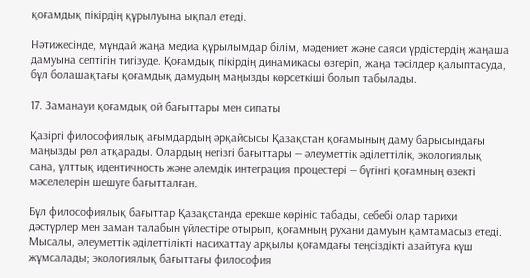қоғамдық пікірдің құрылуына ықпал етеді.

Нәтижесінде, мұндай жаңа медиа құрылымдар білім, мәдениет және саяси үрдістердің жаңаша дамуына септігін тигізуде. Қоғамдық пікірдің динамикасы өзгеріп, жаңа тәсілдер қалыптасуда, бұл болашақтағы қоғамдық дамудың маңызды көрсеткіші болып табылады.

17. Заманауи қоғамдық ой бағыттары мен сипаты

Қазіргі философиялық ағымдардың әрқайсысы Қазақстан қоғамының даму барысындағы маңызды рөл атқарады. Олардың негізгі бағыттары — әлеуметтік әділеттілік, экологиялық сана, ұлттық идентичность және әлемдік интеграция процестері — бүгінгі қоғамның өзекті мәселелерін шешуге бағытталған.

Бұл философиялық бағыттар Қазақстанда ерекше көрініс табады, себебі олар тарихи дәстүрлер мен заман талабын үйлестіре отырып, қоғамның рухани дамуын қамтамасыз етеді. Мысалы, әлеуметтік әділеттілікті насихаттау арқылы қоғамдағы теңсіздікті азайтуға күш жұмсалады; экологиялық бағыттағы философия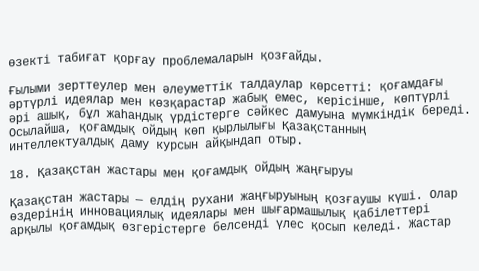өзекті табиғат қорғау проблемаларын қозғайды.

Ғылыми зерттеулер мен әлеуметтік талдаулар көрсетті: қоғамдағы әртүрлі идеялар мен көзқарастар жабық емес, керісінше, көптүрлі әрі ашық, бұл жаһандық үрдістерге сәйкес дамуына мүмкіндік береді. Осылайша, қоғамдық ойдың көп қырлылығы Қазақстанның интеллектуалдық даму курсын айқындап отыр.

18. Қазақстан жастары мен қоғамдық ойдың жаңғыруы

Қазақстан жастары — елдің рухани жаңғыруының қозғаушы күші. Олар өздерінің инновациялық идеялары мен шығармашылық қабілеттері арқылы қоғамдық өзгерістерге белсенді үлес қосып келеді. Жастар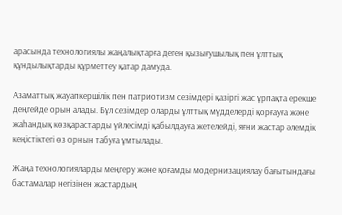арасында технологиялы жаңалықтарға деген қызығушылық пен ұлттық құндылықтарды құрметтеу қатар дамуда.

Азаматтық жауапкершілік пен патриотизм сезімдері қазіргі жас ұрпақта ерекше деңгейде орын алады. Бұл сезімдер оларды ұлттық мүдделерді қорғауға және жаһандық көзқарастарды үйлесімді қабылдауға жетелейді, яғни жастар әлемдік кеңістіктегі өз орнын табуға ұмтылады.

Жаңа технологияларды меңгеру және қоғамды модернизациялау бағытындағы бастамалар негізінен жастардың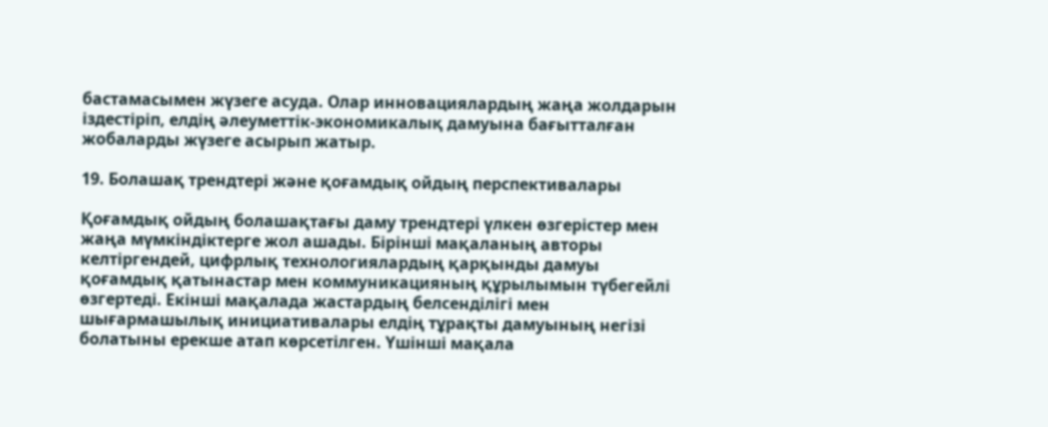бастамасымен жүзеге асуда. Олар инновациялардың жаңа жолдарын іздестіріп, елдің әлеуметтік-экономикалық дамуына бағытталған жобаларды жүзеге асырып жатыр.

19. Болашақ трендтері және қоғамдық ойдың перспективалары

Қоғамдық ойдың болашақтағы даму трендтері үлкен өзгерістер мен жаңа мүмкіндіктерге жол ашады. Бірінші мақаланың авторы келтіргендей, цифрлық технологиялардың қарқынды дамуы қоғамдық қатынастар мен коммуникацияның құрылымын түбегейлі өзгертеді. Екінші мақалада жастардың белсенділігі мен шығармашылық инициативалары елдің тұрақты дамуының негізі болатыны ерекше атап көрсетілген. Үшінші мақала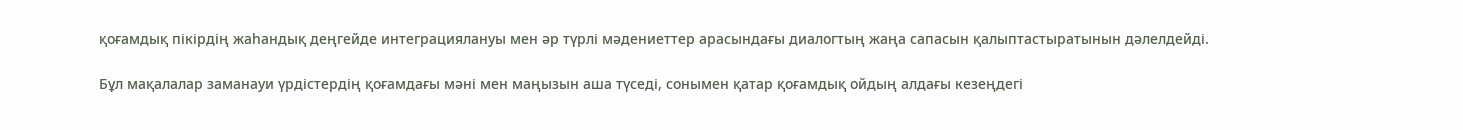қоғамдық пікірдің жаһандық деңгейде интеграциялануы мен әр түрлі мәдениеттер арасындағы диалогтың жаңа сапасын қалыптастыратынын дәлелдейді.

Бұл мақалалар заманауи үрдістердің қоғамдағы мәні мен маңызын аша түседі, сонымен қатар қоғамдық ойдың алдағы кезеңдегі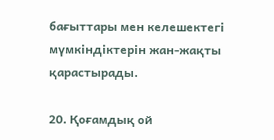бағыттары мен келешектегі мүмкіндіктерін жан-жақты қарастырады.

20. Қоғамдық ой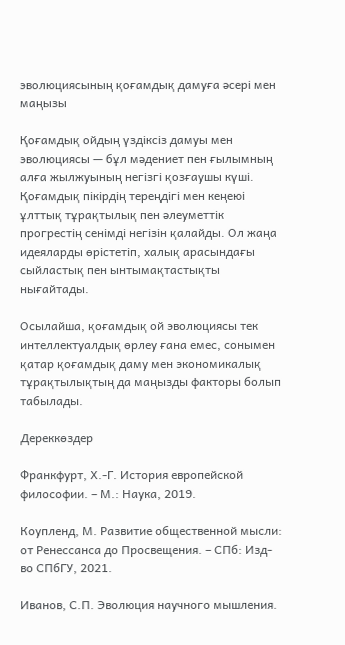эволюциясының қоғамдық дамуға әсері мен маңызы

Қоғамдық ойдың үздіксіз дамуы мен эволюциясы — бұл мәдениет пен ғылымның алға жылжуының негізгі қозғаушы күші. Қоғамдық пікірдің тереңдігі мен кеңеюі ұлттық тұрақтылық пен әлеуметтік прогрестің сенімді негізін қалайды. Ол жаңа идеяларды өрістетіп, халық арасындағы сыйластық пен ынтымақтастықты нығайтады.

Осылайша, қоғамдық ой эволюциясы тек интеллектуалдық өрлеу ғана емес, сонымен қатар қоғамдық даму мен экономикалық тұрақтылықтың да маңызды факторы болып табылады.

Дереккөздер

Франкфурт, Х.-Г. История европейской философии. – М.: Наука, 2019.

Коупленд, М. Развитие общественной мысли: от Ренессанса до Просвещения. – СПб: Изд-во СПбГУ, 2021.

Иванов, С.П. Эволюция научного мышления.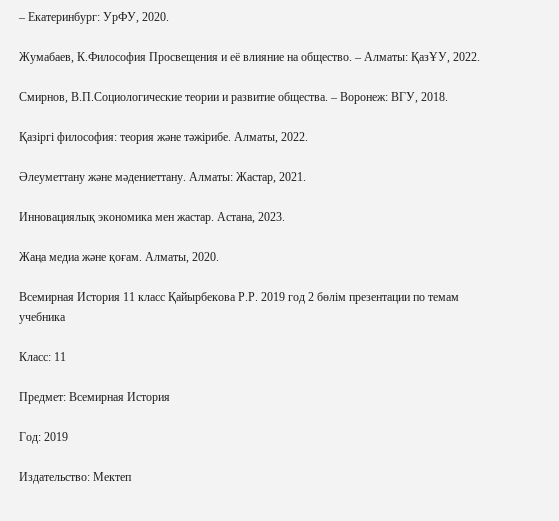– Екатеринбург: УрФУ, 2020.

Жумабаев, К.Философия Просвещения и её влияние на общество. – Алматы: ҚазҰУ, 2022.

Смирнов, В.П.Социологические теории и развитие общества. – Воронеж: ВГУ, 2018.

Қазіргі философия: теория және тәжірибе. Алматы, 2022.

Әлеуметтану және мәдениеттану. Алматы: Жастар, 2021.

Инновациялық экономика мен жастар. Астана, 2023.

Жаңа медиа және қоғам. Алматы, 2020.

Всемирная История 11 класс Қайырбекова Р.Р. 2019 год 2 бөлім презентации по темам учебника

Класс: 11

Предмет: Всемирная История

Год: 2019

Издательство: Мектеп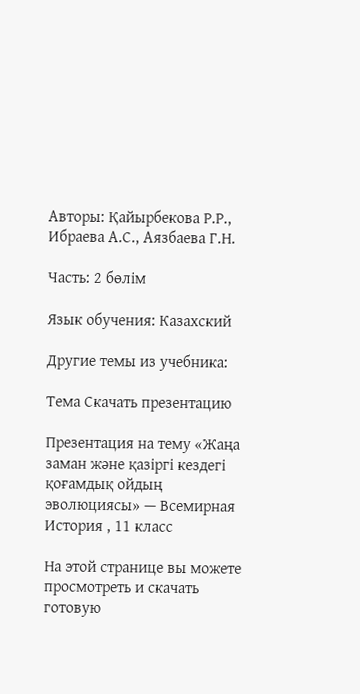Авторы: Қайырбекова Р.Р., Ибраева А.С., Аязбаева Г.Н.

Часть: 2 бөлім

Язык обучения: Казахский

Другие темы из учебника:

Тема Скачать презентацию

Презентация на тему «Жаңа заман және қазіргі кездегі қоғамдық ойдың эволюциясы» — Всемирная История , 11 класс

На этой странице вы можете просмотреть и скачать готовую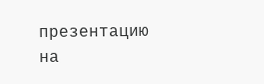презентацию на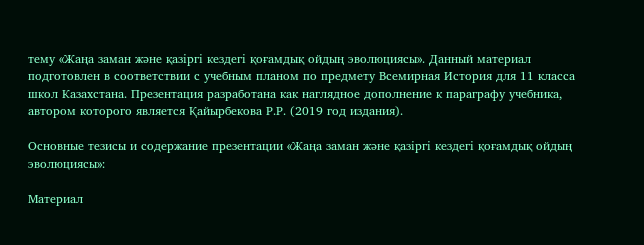тему «Жаңа заман және қазіргі кездегі қоғамдық ойдың эволюциясы». Данный материал подготовлен в соответствии с учебным планом по предмету Всемирная История для 11 класса школ Казахстана. Презентация разработана как наглядное дополнение к параграфу учебника, автором которого является Қайырбекова Р.Р. (2019 год издания).

Основные тезисы и содержание презентации «Жаңа заман және қазіргі кездегі қоғамдық ойдың эволюциясы»:

Материал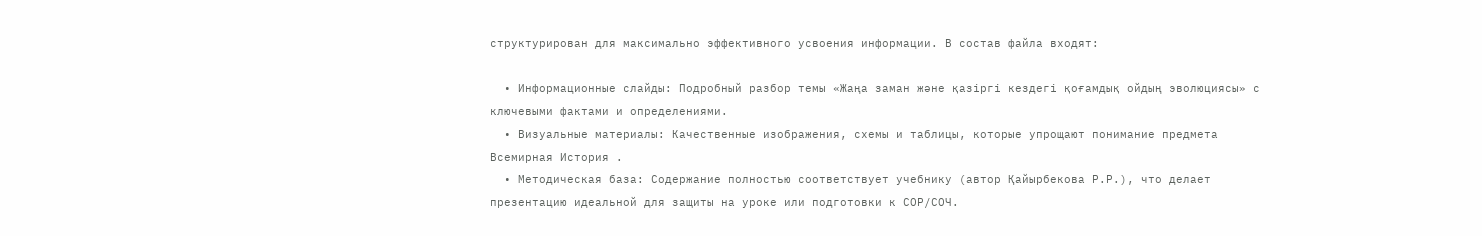структурирован для максимально эффективного усвоения информации. В состав файла входят:

  • Информационные слайды: Подробный разбор темы «Жаңа заман және қазіргі кездегі қоғамдық ойдың эволюциясы» с ключевыми фактами и определениями.
  • Визуальные материалы: Качественные изображения, схемы и таблицы, которые упрощают понимание предмета Всемирная История .
  • Методическая база: Содержание полностью соответствует учебнику (автор Қайырбекова Р.Р.), что делает презентацию идеальной для защиты на уроке или подготовки к СОР/СОЧ.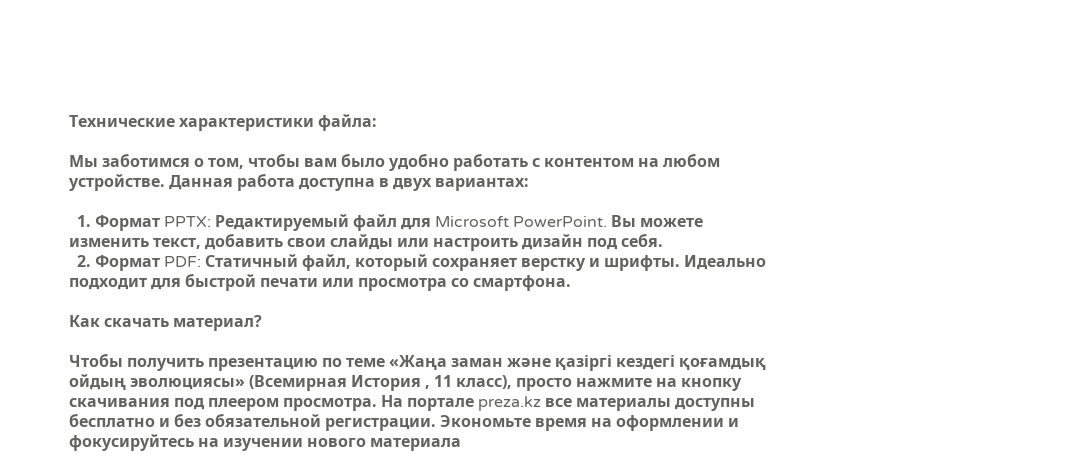Технические характеристики файла:

Мы заботимся о том, чтобы вам было удобно работать с контентом на любом устройстве. Данная работа доступна в двух вариантах:

  1. Формат PPTX: Редактируемый файл для Microsoft PowerPoint. Вы можете изменить текст, добавить свои слайды или настроить дизайн под себя.
  2. Формат PDF: Статичный файл, который сохраняет верстку и шрифты. Идеально подходит для быстрой печати или просмотра со смартфона.

Как скачать материал?

Чтобы получить презентацию по теме «Жаңа заман және қазіргі кездегі қоғамдық ойдың эволюциясы» (Всемирная История , 11 класс), просто нажмите на кнопку скачивания под плеером просмотра. На портале preza.kz все материалы доступны бесплатно и без обязательной регистрации. Экономьте время на оформлении и фокусируйтесь на изучении нового материала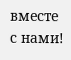вместе с нами!